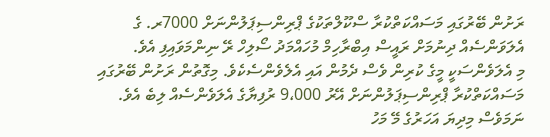ރަށުން ބޭރުގައި މަސައްކަތްކުރާ ސްކޫލްތަކުގެ ޕްރިންސިޕަލުންނަށް 7000ރ. ގެ އެލަވަންސެއް ދިނުމަށް ރައީސް އިބްރާހިމް މުހައްމަދު ސޯލިހް ރޭ ނިންމަވައިފި އެވެ.
މި އެލަވެންސަކީ މީގެ ކުރިން ވެސް ދެމުން އައި އެލެވެންސެކެވެ. މިގޮތުން ރަށުން ބޭރުގައި މަސައްކަތްކުރާ ޕްރިންސިޕަލުންނަށް އޭރު 9،000 ރުފިޔާގެ އެލަވެންސެއް ލިބެ އެވެ. ނަމަވެސް މިދިޔަ އަހަރުގެ މޭ މަހު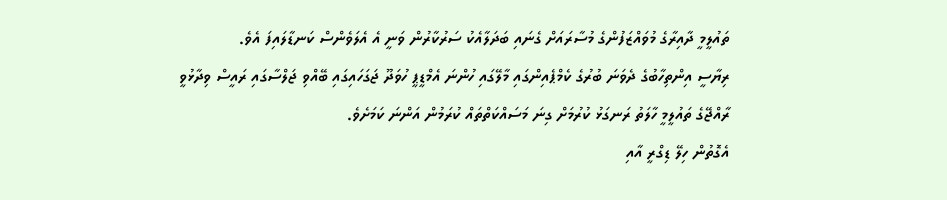ތައުލީމީ ދާއިރާގެ މުވައްޒަފުންގެ މުސާރައަށް ގެނައި ބަދަލާއެކު ސަރުކާރުން ވަނީ އެ އެލަވެންސް ކަނޑާލައިފަ އެވެ.
ރިޔާސީ އިންތިހާބުގެ ދެވަނަ ބުރުގެ ކެމްޕެއިންގައި މާލޭގައި ހުންނަ އެމްޑީޕީ ހުވަދޫ ޖަގަހައިގައި ބޭއްވި ޖަލްސާގައި ރައީސް ވިދާޅުވީ ރާއްޖޭގެ ތައުލީމީ ހާލަތު ރަނގަޅު ކުރުމަށް ގިނަ މަސައްކަތްތައް ކުރަމުން އަންނަ ކަމަށެވެ.
އެގޮތުން ހިލޭ ޑިގްރީ އާއި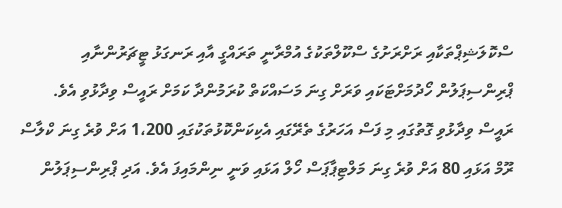ސްކޮލަޝިޕްތަކާއި ރަށްރަށުގެ ސްކޫލްތަކުގެ އުމްރާނީ ތަރައްގީ އާއި ރަނގަޅު ޓީޗަރުންނާއި ޕްރިންސިޕަލުން ހޯދުމަށްޓަކައި ވަރަށް ގިނަ މަސައްކަތް ކުރަމުންދާ ކަމަށް ރައީސް ވިދާޅުވި އެވެ.
ރައީސް ވިދާޅުވި ގޮތުގައި މި ފަސް އަހަރުގެ ތެރޭގައި އެކިކަންކޮޅުތަކުގައި 1،200 އަށް ވުރެ ގިނަ ކްލާސް ރޫމް އަޅައި 80 އަށް ވުރެ ގިނަ މަލްޓިޕާޕަސް ހޯލް އަޅައި ވަނީ ނިންމައިފަ އެވެ. އަދި ޕްރިންސިޕަލުން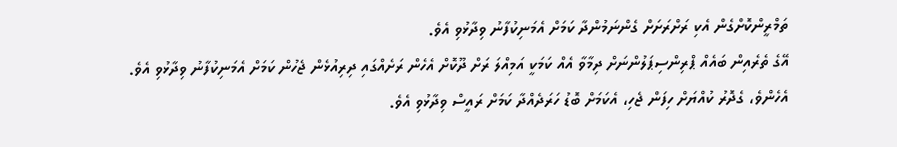ތަމްރީންކޮށްގެން އެކި ރަށްރަށަށް ގެންނަމުންދާ ކަމަށް އެމަނިކުފާނު ވިދާޅުވި އެވެ.
އޭގެ ތެރެއިން ބައެއް ޕްރިންސިޕަލުންނަށް ދިމާވާ އެއް ކަމަކީ އަމިއްލަ ރަށް ދޫކޮށް އެހެން ރަށެއްގައި ދިރިއުޅެން ޖެހުން ކަމަށް އެމަނިކުފާނު ވިދާޅުވި އެވެ. އެހެންވެ، ގެދޮރު ކުއްޔަށް ހިފަން ޖެހި، އެކަމަށް ބޮޑު ހަރަދެއްދާ ކަމަށް ރައީސް ވިދާޅުވި އެވެ.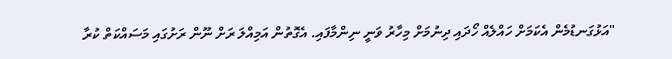"އަޅުގަނޑުމެން އެކަމަށް ހައްލެއް ހޯދައި ދިނުމަށް މިހާރު ވަނީ ނިންމާފައި. އެގޮތުން އަމިއްލަ ރަށް ނޫން ރަށުގައި މަސައްކަތް ކުރާ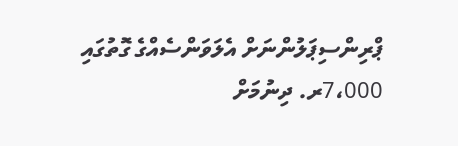ޕްރިންސިޕަލުންނަށް އެލަވަންސެއްގެ ގޮތުގައި 7،000ރ. ދިނުމަށް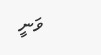ވަނީ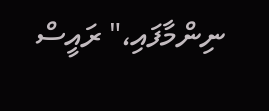ނިންމާފައި،" ރައީސް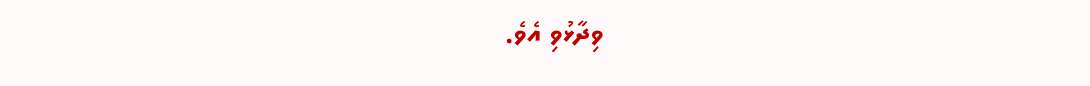ވިދާޅުވި އެވެ.